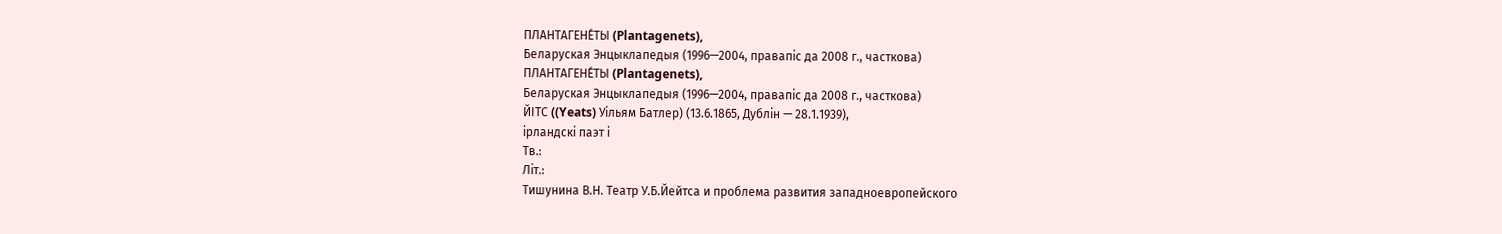ПЛАНТАГЕНЕ́ТЫ (Plantagenets),
Беларуская Энцыклапедыя (1996—2004, правапіс да 2008 г., часткова)
ПЛАНТАГЕНЕ́ТЫ (Plantagenets),
Беларуская Энцыклапедыя (1996—2004, правапіс да 2008 г., часткова)
ЙІТС ((Yeats) Уільям Батлер) (13.6.1865, Дублін — 28.1.1939),
ірландскі паэт і
Тв.:
Літ.:
Тишунина В.Н. Театр У.Б.Йейтса и проблема развития западноевропейского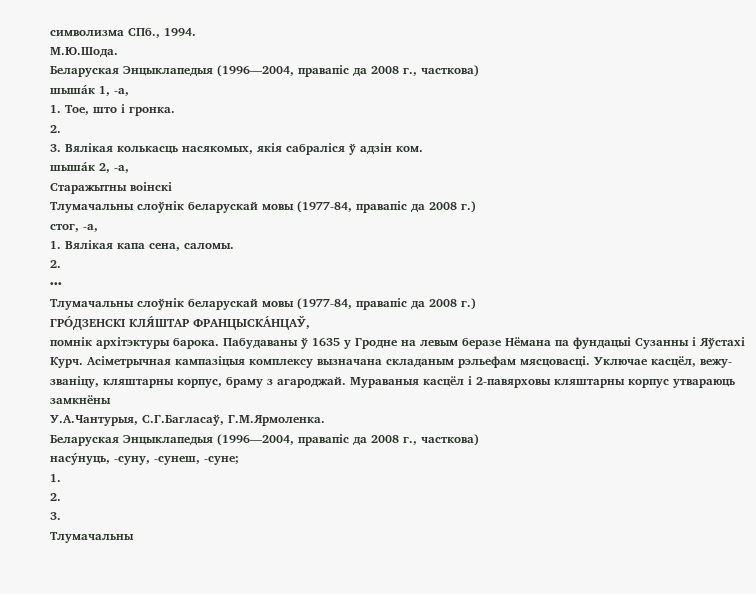символизма СПб., 1994.
М.Ю.Шода.
Беларуская Энцыклапедыя (1996—2004, правапіс да 2008 г., часткова)
шыша́к 1, ‑а,
1. Тое, што і гронка.
2.
3. Вялікая колькасць насякомых, якія сабраліся ў адзін ком.
шыша́к 2, ‑а,
Старажытны воінскі
Тлумачальны слоўнік беларускай мовы (1977-84, правапіс да 2008 г.)
стог, ‑а,
1. Вялікая капа сена, саломы.
2.
•••
Тлумачальны слоўнік беларускай мовы (1977-84, правапіс да 2008 г.)
ГРО́ДЗЕНСКІ КЛЯ́ШТАР ФРАНЦЫСКА́НЦАЎ,
помнік архітэктуры барока. Пабудаваны ў 1635 у Гродне на левым беразе Нёмана па фундацыі Сузанны і Яўстахі Курч. Асіметрычная кампазіцыя комплексу вызначана складаным рэльефам мясцовасці. Уключае касцёл, вежу-званіцу, кляштарны корпус, браму з агароджай. Мураваныя касцёл і 2-павярховы кляштарны корпус утвараюць замкнёны
У.А.Чантурыя, С.Г.Багласаў, Г.М.Ярмоленка.
Беларуская Энцыклапедыя (1996—2004, правапіс да 2008 г., часткова)
насу́нуць, ‑суну, ‑сунеш, ‑суне;
1.
2.
3.
Тлумачальны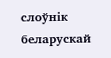слоўнік беларускай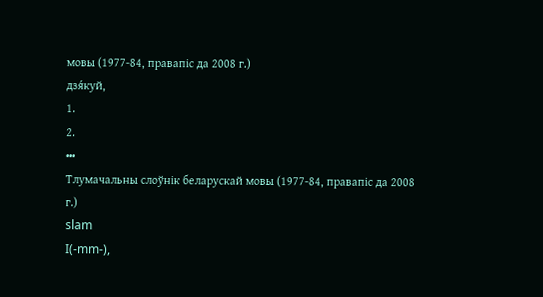мовы (1977-84, правапіс да 2008 г.)
дзя́куй,
1.
2.
•••
Тлумачальны слоўнік беларускай мовы (1977-84, правапіс да 2008 г.)
slam
I(-mm-),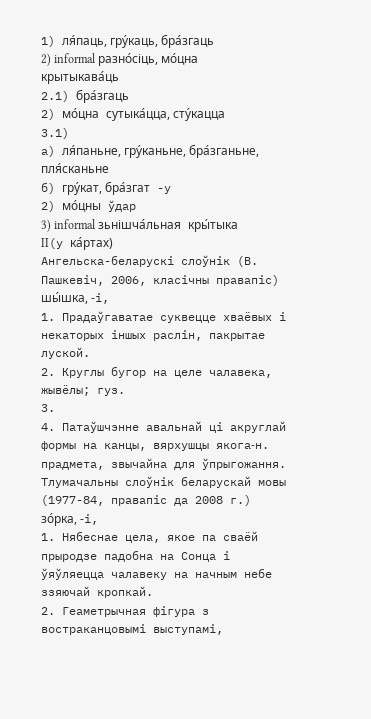1) ля́паць, гру́каць, бра́згаць
2) informal разно́сіць, мо́цна крытыкава́ць
2.1) бра́згаць
2) мо́цна сутыка́цца, сту́кацца
3.1)
а) ля́паньне, гру́каньне, бра́зганьне, пля́сканьне
б) гру́кат, бра́згат -у
2) мо́цны ўдар
3) informal зьнішча́льная кры́тыка
II(у ка́ртах)
Ангельска-беларускі слоўнік (В. Пашкевіч, 2006, класічны правапіс)
шы́шка, ‑і,
1. Прадаўгаватае суквецце хваёвых і некаторых іншых раслін, пакрытае луской.
2. Круглы бугор на целе чалавека, жывёлы; гуз.
3.
4. Патаўшчэнне авальнай ці акруглай формы на канцы, вярхушцы якога‑н. прадмета, звычайна для ўпрыгожання.
Тлумачальны слоўнік беларускай мовы (1977-84, правапіс да 2008 г.)
зо́рка, ‑і,
1. Нябеснае цела, якое па сваёй прыродзе падобна на Сонца і ўяўляецца чалавеку на начным небе ззяючай кропкай.
2. Геаметрычная фігура з востраканцовымі выступамі,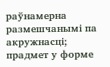раўнамерна размешчанымі па акружнасці; прадмет у форме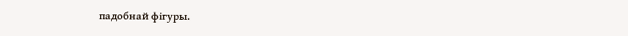падобнай фігуры.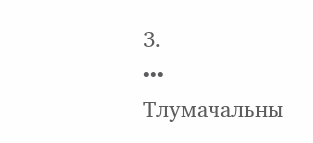3.
•••
Тлумачальны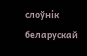слоўнік беларускай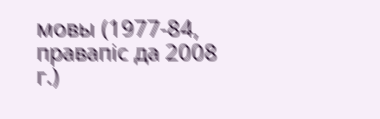мовы (1977-84, правапіс да 2008 г.)